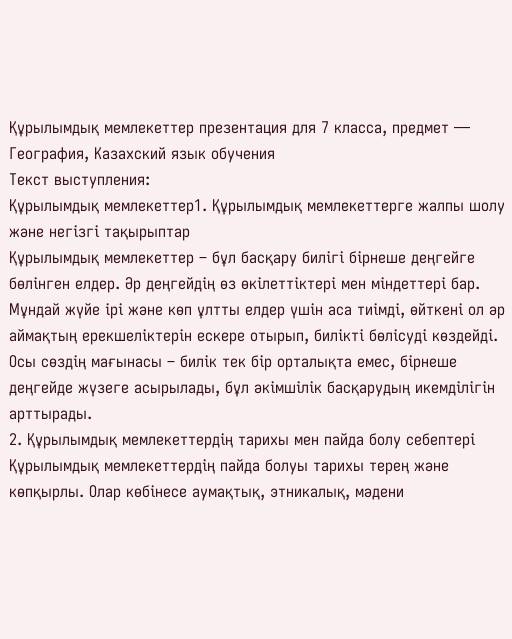Құрылымдық мемлекеттер презентация для 7 класса, предмет — География, Казахский язык обучения
Текст выступления:
Құрылымдық мемлекеттер1. Құрылымдық мемлекеттерге жалпы шолу және негізгі тақырыптар
Құрылымдық мемлекеттер – бұл басқару билігі бірнеше деңгейге бөлінген елдер. Әр деңгейдің өз өкілеттіктері мен міндеттері бар. Мұндай жүйе ірі және көп ұлтты елдер үшін аса тиімді, өйткені ол әр аймақтың ерекшеліктерін ескере отырып, билікті бөлісуді көздейді. Осы сөздің мағынасы – билік тек бір орталықта емес, бірнеше деңгейде жүзеге асырылады, бұл әкімшілік басқарудың икемділігін арттырады.
2. Құрылымдық мемлекеттердің тарихы мен пайда болу себептері
Құрылымдық мемлекеттердің пайда болуы тарихы терең және көпқырлы. Олар көбінесе аумақтық, этникалық, мәдени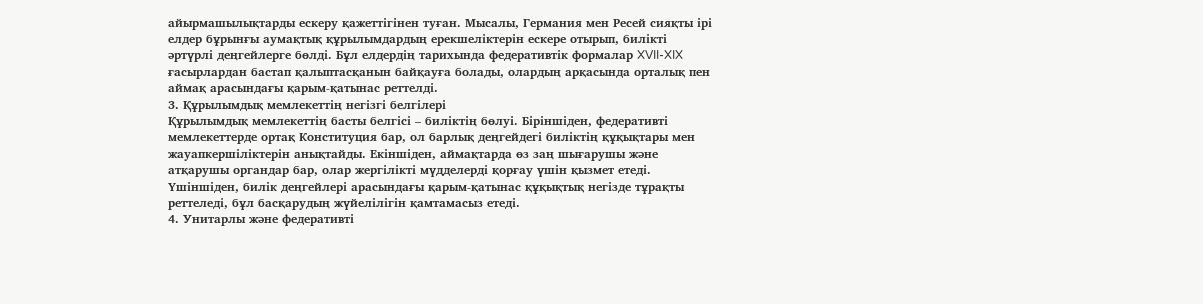айырмашылықтарды ескеру қажеттігінен туған. Мысалы, Германия мен Ресей сияқты ірі елдер бұрынғы аумақтық құрылымдардың ерекшеліктерін ескере отырып, билікті әртүрлі деңгейлерге бөлді. Бұл елдердің тарихында федеративтік формалар XVII-XIX ғасырлардан бастап қалыптасқанын байқауға болады, олардың арқасында орталық пен аймақ арасындағы қарым-қатынас реттелді.
3. Құрылымдық мемлекеттің негізгі белгілері
Құрылымдық мемлекеттің басты белгісі – биліктің бөлуі. Біріншіден, федеративті мемлекеттерде ортақ Конституция бар, ол барлық деңгейдегі биліктің құқықтары мен жауапкершіліктерін анықтайды. Екіншіден, аймақтарда өз заң шығарушы және атқарушы органдар бар, олар жергілікті мүдделерді қорғау үшін қызмет етеді. Үшіншіден, билік деңгейлері арасындағы қарым-қатынас құқықтық негізде тұрақты реттеледі, бұл басқарудың жүйелілігін қамтамасыз етеді.
4. Унитарлы және федеративті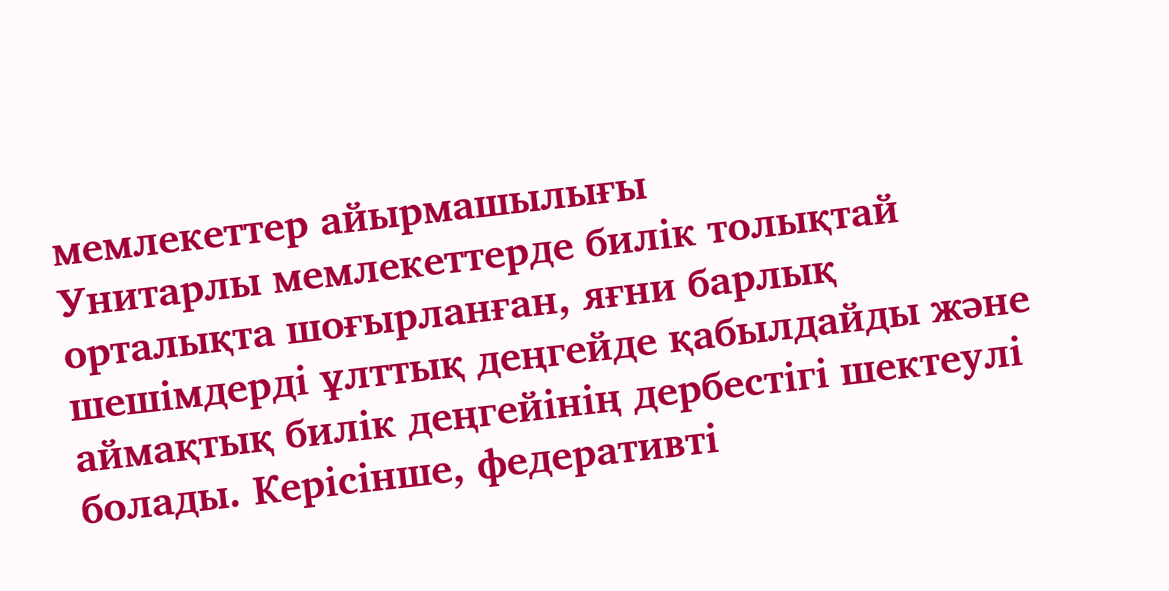мемлекеттер айырмашылығы
Унитарлы мемлекеттерде билік толықтай орталықта шоғырланған, яғни барлық шешімдерді ұлттық деңгейде қабылдайды және аймақтық билік деңгейінің дербестігі шектеулі болады. Керісінше, федеративті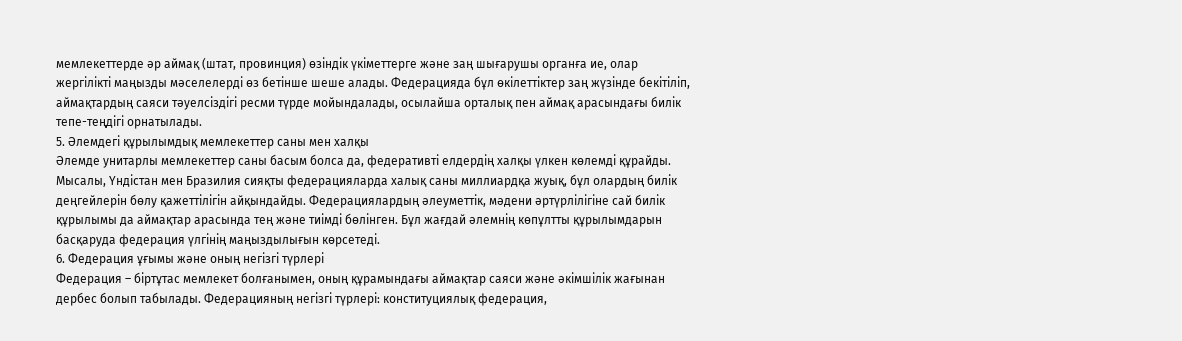мемлекеттерде әр аймақ (штат, провинция) өзіндік үкіметтерге және заң шығарушы органға ие, олар жергілікті маңызды мәселелерді өз бетінше шеше алады. Федерацияда бұл өкілеттіктер заң жүзінде бекітіліп, аймақтардың саяси тәуелсіздігі ресми түрде мойындалады, осылайша орталық пен аймақ арасындағы билік тепе-теңдігі орнатылады.
5. Әлемдегі құрылымдық мемлекеттер саны мен халқы
Әлемде унитарлы мемлекеттер саны басым болса да, федеративті елдердің халқы үлкен көлемді құрайды. Мысалы, Үндістан мен Бразилия сияқты федерацияларда халық саны миллиардқа жуық, бұл олардың билік деңгейлерін бөлу қажеттілігін айқындайды. Федерациялардың әлеуметтік, мәдени әртүрлілігіне сай билік құрылымы да аймақтар арасында тең және тиімді бөлінген. Бұл жағдай әлемнің көпұлтты құрылымдарын басқаруда федерация үлгінің маңыздылығын көрсетеді.
6. Федерация ұғымы және оның негізгі түрлері
Федерация – біртұтас мемлекет болғанымен, оның құрамындағы аймақтар саяси және әкімшілік жағынан дербес болып табылады. Федерацияның негізгі түрлері: конституциялық федерация,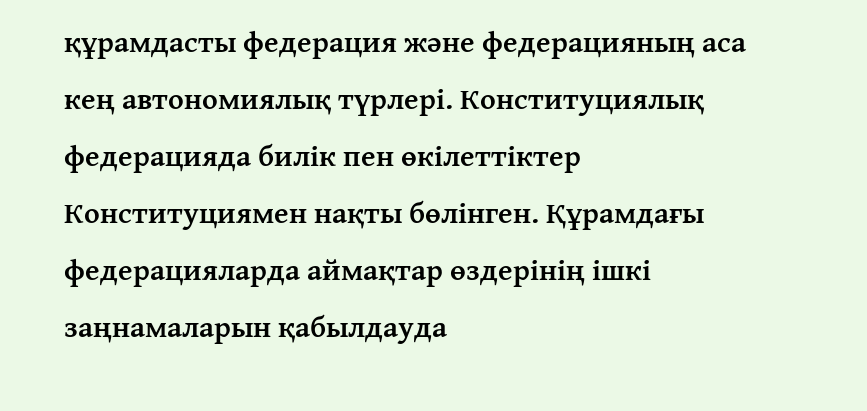құрамдасты федерация және федерацияның аса кең автономиялық түрлері. Конституциялық федерацияда билік пен өкілеттіктер Конституциямен нақты бөлінген. Құрамдағы федерацияларда аймақтар өздерінің ішкі заңнамаларын қабылдауда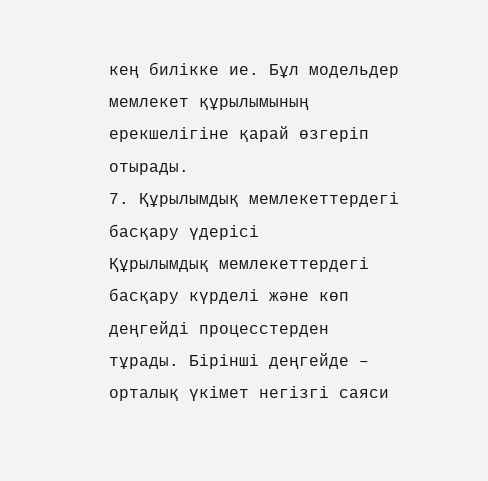кең билікке ие. Бұл модельдер мемлекет құрылымының ерекшелігіне қарай өзгеріп отырады.
7. Құрылымдық мемлекеттердегі басқару үдерісі
Құрылымдық мемлекеттердегі басқару күрделі және көп деңгейді процесстерден тұрады. Бірінші деңгейде – орталық үкімет негізгі саяси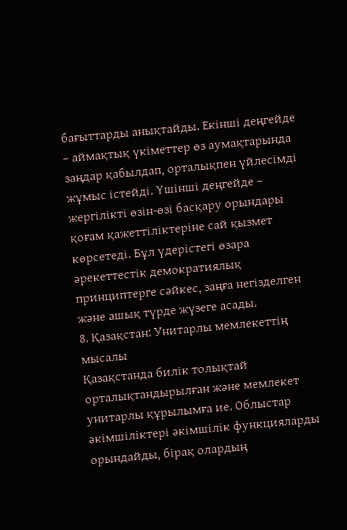бағыттарды анықтайды. Екінші деңгейде – аймақтық үкіметтер өз аумақтарында заңдар қабылдап, орталықпен үйлесімді жұмыс істейді. Үшінші деңгейде – жергілікті өзін-өзі басқару орындары қоғам қажеттіліктеріне сай қызмет көрсетеді. Бұл үдерістегі өзара әрекеттестік демократиялық принциптерге сәйкес, заңға негізделген және ашық түрде жүзеге асады.
8. Қазақстан: Унитарлы мемлекеттің мысалы
Қазақстанда билік толықтай орталықтандырылған және мемлекет унитарлы құрылымға ие. Облыстар әкімшіліктері әкімшілік функцияларды орындайды, бірақ олардың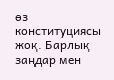өз конституциясы жоқ. Барлық заңдар мен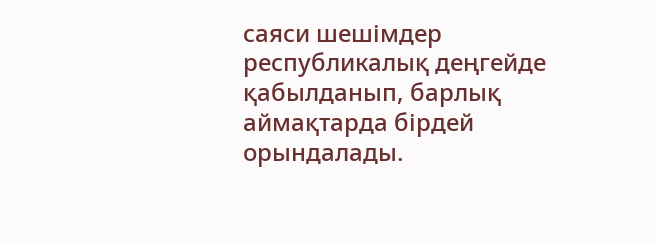саяси шешімдер республикалық деңгейде қабылданып, барлық аймақтарда бірдей орындалады.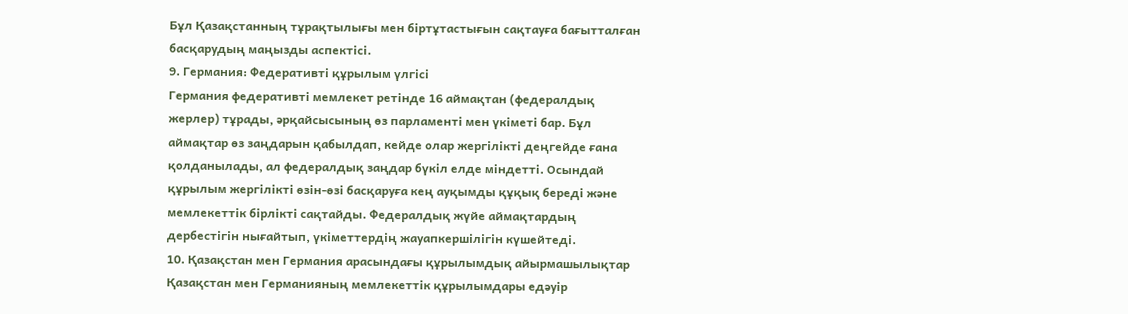Бұл Қазақстанның тұрақтылығы мен біртұтастығын сақтауға бағытталған басқарудың маңызды аспектісі.
9. Германия: Федеративті құрылым үлгісі
Германия федеративті мемлекет ретінде 16 аймақтан (федералдық жерлер) тұрады, әрқайсысының өз парламенті мен үкіметі бар. Бұл аймақтар өз заңдарын қабылдап, кейде олар жергілікті деңгейде ғана қолданылады, ал федералдық заңдар бүкіл елде міндетті. Осындай құрылым жергілікті өзін-өзі басқаруға кең ауқымды құқық береді және мемлекеттік бірлікті сақтайды. Федералдық жүйе аймақтардың дербестігін нығайтып, үкіметтердің жауапкершілігін күшейтеді.
10. Қазақстан мен Германия арасындағы құрылымдық айырмашылықтар
Қазақстан мен Германияның мемлекеттік құрылымдары едәуір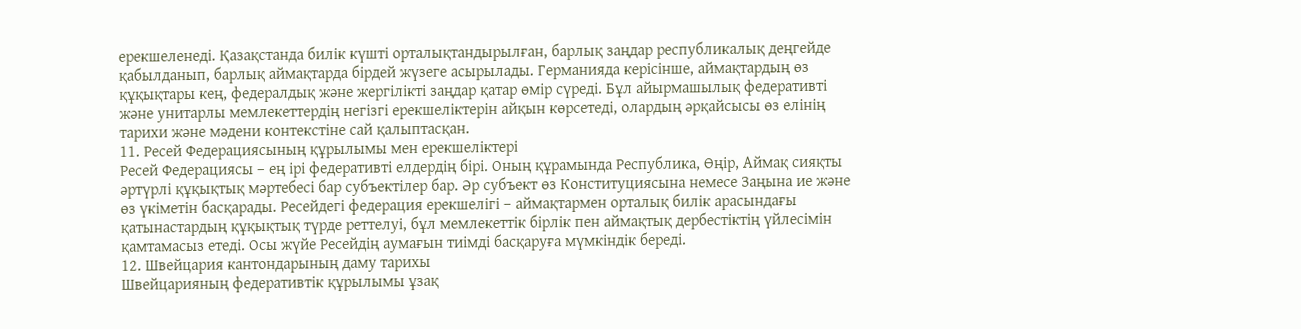ерекшеленеді. Қазақстанда билік күшті орталықтандырылған, барлық заңдар республикалық деңгейде қабылданып, барлық аймақтарда бірдей жүзеге асырылады. Германияда керісінше, аймақтардың өз құқықтары кең, федералдық және жергілікті заңдар қатар өмір сүреді. Бұл айырмашылық федеративті және унитарлы мемлекеттердің негізгі ерекшеліктерін айқын көрсетеді, олардың әрқайсысы өз елінің тарихи және мәдени контекстіне сай қалыптасқан.
11. Ресей Федерациясының құрылымы мен ерекшеліктері
Ресей Федерациясы – ең ірі федеративті елдердің бірі. Оның құрамында Республика, Өңір, Аймақ сияқты әртүрлі құқықтық мәртебесі бар субъектілер бар. Әр субъект өз Конституциясына немесе Заңына ие және өз үкіметін басқарады. Ресейдегі федерация ерекшелігі – аймақтармен орталық билік арасындағы қатынастардың құқықтық түрде реттелуі, бұл мемлекеттік бірлік пен аймақтық дербестіктің үйлесімін қамтамасыз етеді. Осы жүйе Ресейдің аумағын тиімді басқаруға мүмкіндік береді.
12. Швейцария кантондарының даму тарихы
Швейцарияның федеративтік құрылымы ұзақ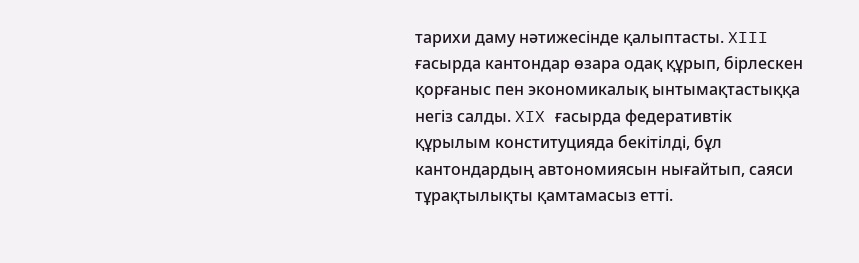тарихи даму нәтижесінде қалыптасты. XIII ғасырда кантондар өзара одақ құрып, бірлескен қорғаныс пен экономикалық ынтымақтастыққа негіз салды. XIX ғасырда федеративтік құрылым конституцияда бекітілді, бұл кантондардың автономиясын нығайтып, саяси тұрақтылықты қамтамасыз етті.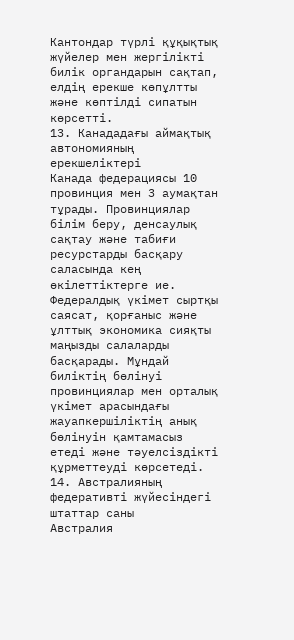Кантондар түрлі құқықтық жүйелер мен жергілікті билік органдарын сақтап, елдің ерекше көпұлтты және көптілді сипатын көрсетті.
13. Канададағы аймақтық автономияның ерекшеліктері
Канада федерациясы 10 провинция мен 3 аумақтан тұрады. Провинциялар білім беру, денсаулық сақтау және табиғи ресурстарды басқару саласында кең өкілеттіктерге ие. Федералдық үкімет сыртқы саясат, қорғаныс және ұлттық экономика сияқты маңызды салаларды басқарады. Мұндай биліктің бөлінуі провинциялар мен орталық үкімет арасындағы жауапкершіліктің анық бөлінуін қамтамасыз етеді және тәуелсіздікті құрметтеуді көрсетеді.
14. Австралияның федеративті жүйесіндегі штаттар саны
Австралия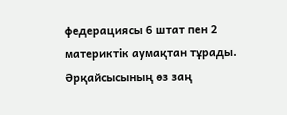федерациясы 6 штат пен 2 материктік аумақтан тұрады. Әрқайсысының өз заң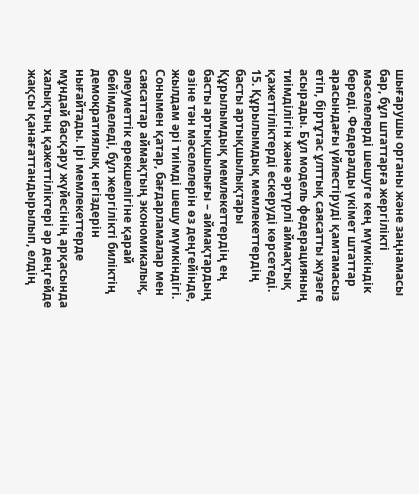шығарушы органы және заңнамасы бар, бұл штаттарға жергілікті мәселелерді шешуге кең мүмкіндік береді. Федералды үкімет штаттар арасындағы үйлестіруді қамтамасыз етіп, біртұтас ұлттық саясатты жүзеге асырады. Бұл модель федерацияның тиімділігін және әртүрлі аймақтық қажеттіліктерді ескеруді көрсетеді.
15. Құрылымдық мемлекеттердің басты артықшылықтары
Құрылымдық мемлекеттердің ең басты артықшылығы – аймақтардың өзіне тән мәселелерін өз деңгейінде, жылдам әрі тиімді шешу мүмкіндігі. Сонымен қатар, бағдарламалар мен саясаттар аймақтың экономикалық, әлеуметтік ерекшелігіне қарай бейімделеді, бұл жергілікті биліктің демократиялық негіздерін нығайтады. Ірі мемлекеттерде мұндай басқару жүйесінің арқасында халықтың қажеттіліктері әр деңгейде жақсы қанағаттандырылып, елдің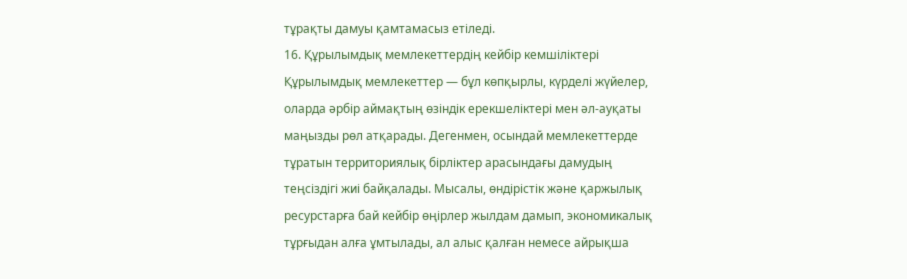тұрақты дамуы қамтамасыз етіледі.
16. Құрылымдық мемлекеттердің кейбір кемшіліктері
Құрылымдық мемлекеттер — бұл көпқырлы, күрделі жүйелер, оларда әрбір аймақтың өзіндік ерекшеліктері мен әл-ауқаты маңызды рөл атқарады. Дегенмен, осындай мемлекеттерде тұратын территориялық бірліктер арасындағы дамудың теңсіздігі жиі байқалады. Мысалы, өндірістік және қаржылық ресурстарға бай кейбір өңірлер жылдам дамып, экономикалық тұрғыдан алға ұмтылады, ал алыс қалған немесе айрықша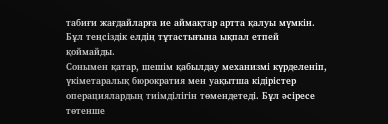табиғи жағдайларға ие аймақтар артта қалуы мүмкін. Бұл теңсіздік елдің тұтастығына ықпал етпей қоймайды.
Сонымен қатар, шешім қабылдау механизмі күрделеніп, үкіметаралық бюрократия мен уақытша кідірістер операциялардың тиімділігін төмендетеді. Бұл әсіресе төтенше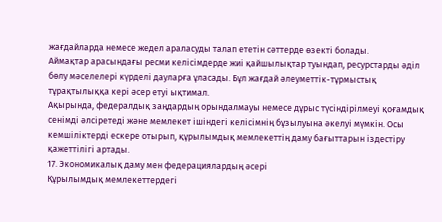жағдайларда немесе жедел араласуды талап ететін сәттерде өзекті болады.
Аймақтар арасындағы ресми келісімдерде жиі қайшылықтар туындап, ресурстарды әділ бөлу мәселелері күрделі дауларға ұласады. Бұл жағдай әлеуметтік-тұрмыстық тұрақтылыққа кері әсер етуі ықтимал.
Ақырында, федералдық заңдардың орындалмауы немесе дұрыс түсіндірілмеуі қоғамдық сенімді әлсіретеді және мемлекет ішіндегі келісімнің бұзылуына әкелуі мүмкін. Осы кемшіліктерді ескере отырып, құрылымдық мемлекеттің даму бағыттарын іздестіру қажеттілігі артады.
17. Экономикалық даму мен федерациялардың әсері
Құрылымдық мемлекеттердегі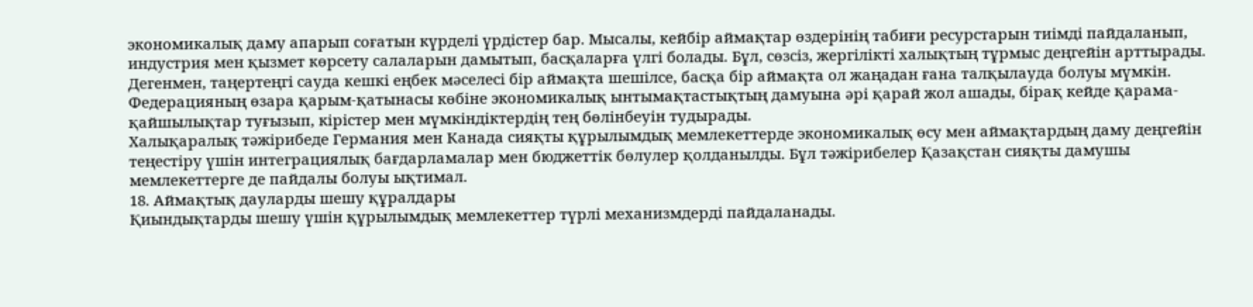экономикалық даму апарып соғатын күрделі үрдістер бар. Мысалы, кейбір аймақтар өздерінің табиғи ресурстарын тиімді пайдаланып, индустрия мен қызмет көрсету салаларын дамытып, басқаларға үлгі болады. Бұл, сөзсіз, жергілікті халықтың тұрмыс деңгейін арттырады.
Дегенмен, таңертеңгі сауда кешкі еңбек мəселесі бір аймақта шешілсе, басқа бір аймақта ол жаңадан ғана талқылауда болуы мүмкін. Федерацияның өзара қарым-қатынасы көбіне экономикалық ынтымақтастықтың дамуына әрі қарай жол ашады, бірақ кейде қарама-қайшылықтар туғызып, кірістер мен мүмкіндіктердің тең бөлінбеуін тудырады.
Халықаралық тәжірибеде Германия мен Канада сияқты құрылымдық мемлекеттерде экономикалық өсу мен аймақтардың даму деңгейін теңестіру үшін интеграциялық бағдарламалар мен бюджеттік бөлулер қолданылды. Бұл тәжірибелер Қазақстан сияқты дамушы мемлекеттерге де пайдалы болуы ықтимал.
18. Аймақтық дауларды шешу құралдары
Қиындықтарды шешу үшін құрылымдық мемлекеттер түрлі механизмдерді пайдаланады.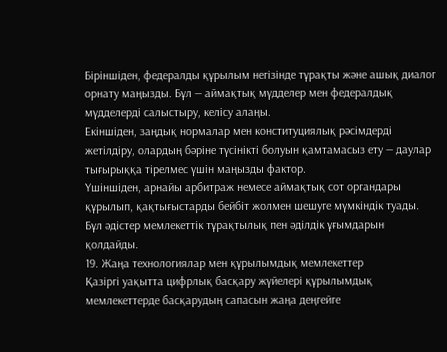Біріншіден, федералды құрылым негізінде тұрақты және ашық диалог орнату маңызды. Бұл — аймақтық мүдделер мен федералдық мүдделерді салыстыру, келісу алаңы.
Екіншіден, заңдық нормалар мен конституциялық рәсімдерді жетілдіру, олардың бәріне түсінікті болуын қамтамасыз ету — даулар тығырыққа тірелмес үшін маңызды фактор.
Үшіншіден, арнайы арбитраж немесе аймақтық сот органдары құрылып, қақтығыстарды бейбіт жолмен шешуге мүмкіндік туады. Бұл әдістер мемлекеттік тұрақтылық пен әділдік ұғымдарын қолдайды.
19. Жаңа технологиялар мен құрылымдық мемлекеттер
Қазіргі уақытта цифрлық басқару жүйелері құрылымдық мемлекеттерде басқарудың сапасын жаңа деңгейге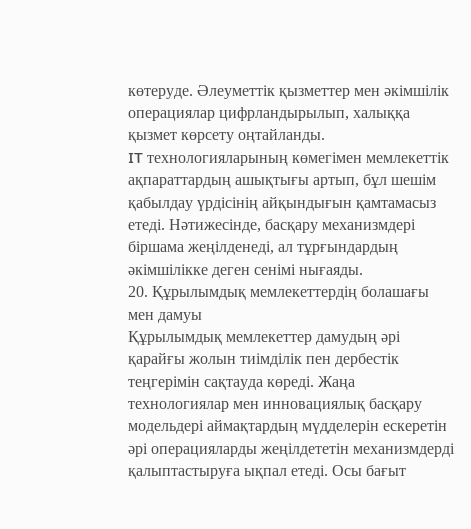көтеруде. Әлеуметтік қызметтер мен әкімшілік операциялар цифрландырылып, халыққа қызмет көрсету оңтайланды.
IT технологияларының көмегімен мемлекеттік ақпараттардың ашықтығы артып, бұл шешім қабылдау үрдісінің айқындығын қамтамасыз етеді. Нәтижесінде, басқару механизмдері біршама жеңілденеді, ал тұрғындардың әкімшілікке деген сенімі нығаяды.
20. Құрылымдық мемлекеттердің болашағы мен дамуы
Құрылымдық мемлекеттер дамудың әрі қарайғы жолын тиімділік пен дербестік теңгерімін сақтауда көреді. Жаңа технологиялар мен инновациялық басқару модельдері аймақтардың мүдделерін ескеретін әрі операцияларды жеңілдететін механизмдерді қалыптастыруға ықпал етеді. Осы бағыт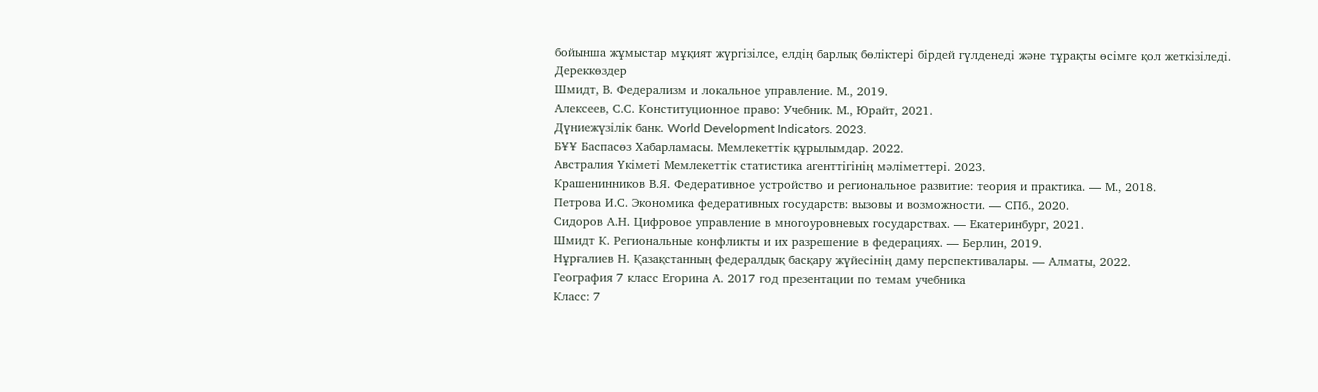бойынша жұмыстар мұқият жүргізілсе, елдің барлық бөліктері бірдей гүлденеді және тұрақты өсімге қол жеткізіледі.
Дереккөздер
Шмидт, В. Федерализм и локальное управление. М., 2019.
Алексеев, С.С. Конституционное право: Учебник. М., Юрайт, 2021.
Дүниежүзілік банк. World Development Indicators. 2023.
БҰҰ Баспасөз Хабарламасы. Мемлекеттік құрылымдар. 2022.
Австралия Үкіметі Мемлекеттік статистика агенттігінің мәліметтері. 2023.
Крашенинников В.Я. Федеративное устройство и региональное развитие: теория и практика. — М., 2018.
Петрова И.С. Экономика федеративных государств: вызовы и возможности. — СПб., 2020.
Сидоров А.Н. Цифровое управление в многоуровневых государствах. — Екатеринбург, 2021.
Шмидт К. Региональные конфликты и их разрешение в федерациях. — Берлин, 2019.
Нұрғалиев Н. Қазақстанның федералдық басқару жүйесінің даму перспективалары. — Алматы, 2022.
География 7 класс Егорина А. 2017 год презентации по темам учебника
Класс: 7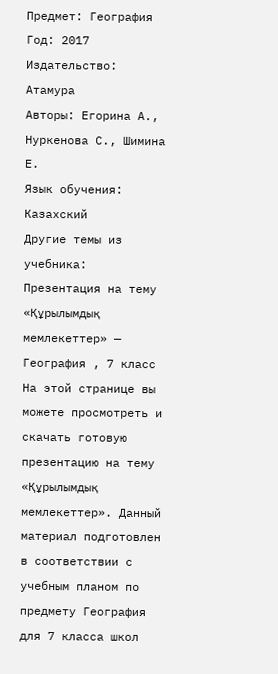Предмет: География
Год: 2017
Издательство: Атамура
Авторы: Егорина А., Нуркенова С., Шимина Е.
Язык обучения: Казахский
Другие темы из учебника:
Презентация на тему «Құрылымдық мемлекеттер» — География , 7 класс
На этой странице вы можете просмотреть и скачать готовую презентацию на тему «Құрылымдық мемлекеттер». Данный материал подготовлен в соответствии с учебным планом по предмету География для 7 класса школ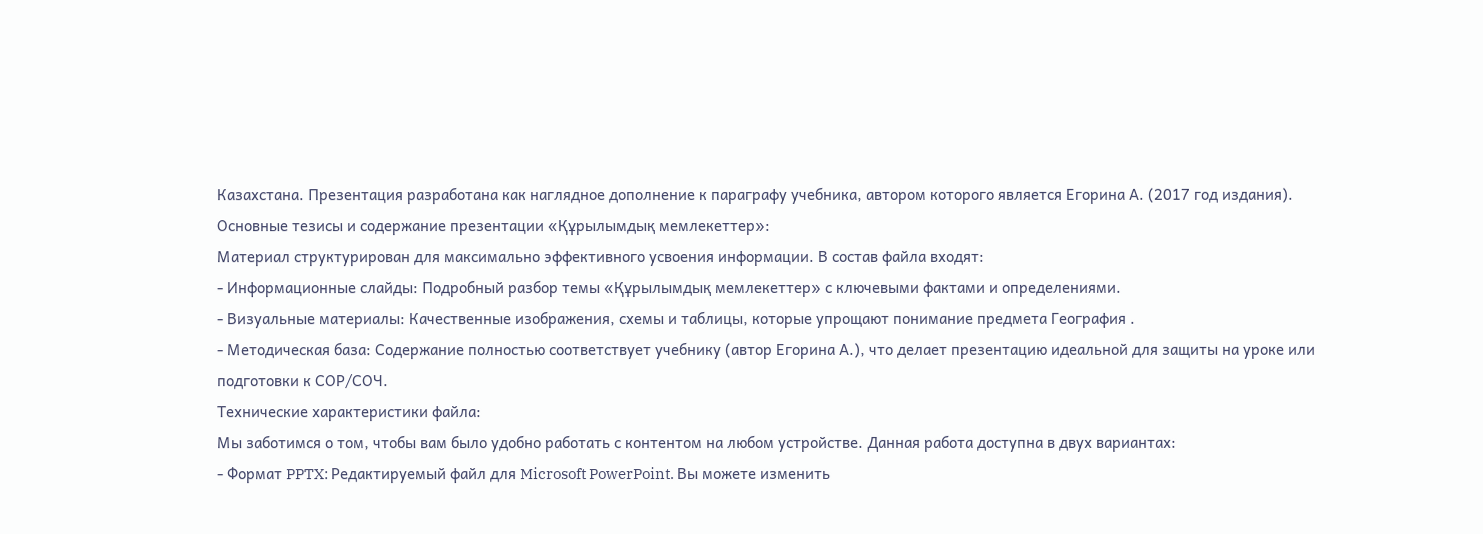Казахстана. Презентация разработана как наглядное дополнение к параграфу учебника, автором которого является Егорина А. (2017 год издания).
Основные тезисы и содержание презентации «Құрылымдық мемлекеттер»:
Материал структурирован для максимально эффективного усвоения информации. В состав файла входят:
- Информационные слайды: Подробный разбор темы «Құрылымдық мемлекеттер» с ключевыми фактами и определениями.
- Визуальные материалы: Качественные изображения, схемы и таблицы, которые упрощают понимание предмета География .
- Методическая база: Содержание полностью соответствует учебнику (автор Егорина А.), что делает презентацию идеальной для защиты на уроке или подготовки к СОР/СОЧ.
Технические характеристики файла:
Мы заботимся о том, чтобы вам было удобно работать с контентом на любом устройстве. Данная работа доступна в двух вариантах:
- Формат PPTX: Редактируемый файл для Microsoft PowerPoint. Вы можете изменить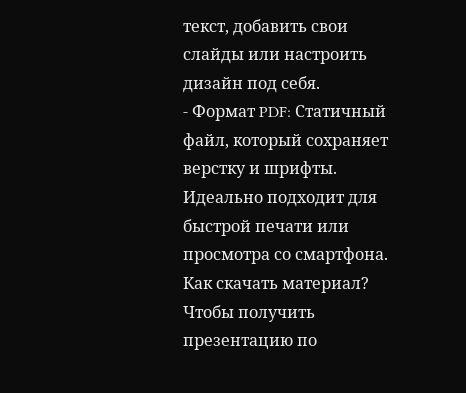текст, добавить свои слайды или настроить дизайн под себя.
- Формат PDF: Статичный файл, который сохраняет верстку и шрифты. Идеально подходит для быстрой печати или просмотра со смартфона.
Как скачать материал?
Чтобы получить презентацию по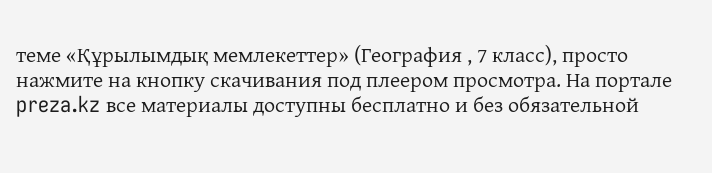теме «Құрылымдық мемлекеттер» (География , 7 класс), просто нажмите на кнопку скачивания под плеером просмотра. На портале preza.kz все материалы доступны бесплатно и без обязательной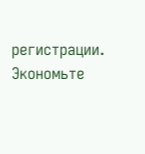регистрации. Экономьте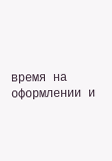время на оформлении и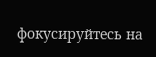фокусируйтесь на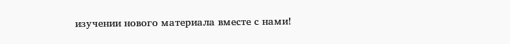изучении нового материала вместе с нами!